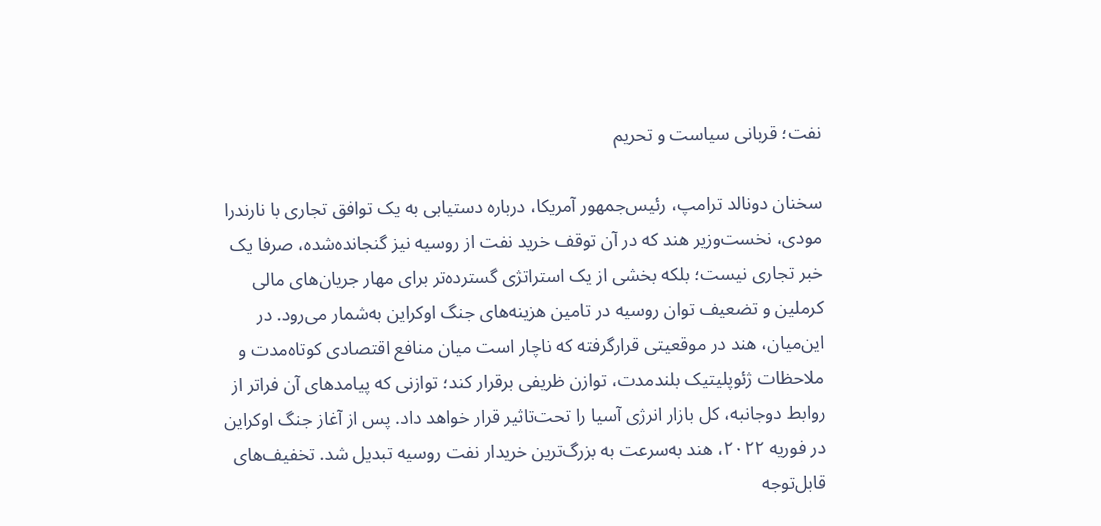نفت؛ قربانی سیاست و تحریم

سخنان دونالد ترامپ، رئیس‌جمهور آمریکا، درباره دستیابی به یک توافق تجاری با نارندرا مودی، نخست‌وزیر هند که در آن توقف خرید نفت از روسیه نیز گنجانده‌شده، صرفا یک خبر تجاری نیست؛ بلکه بخشی از یک استراتژی گسترده‌تر برای مهار جریان‌های مالی کرملین و تضعیف توان روسیه در تامین هزینه‌های جنگ اوکراین به‌شمار می‌رود. در این‌میان، هند در موقعیتی قرارگرفته که ناچار است میان منافع اقتصادی کوتاه‌مدت و ملاحظات ژئوپلیتیک بلندمدت، توازن ظریفی برقرار کند؛ توازنی که پیامدهای آن فراتر از روابط دوجانبه، کل بازار انرژی آسیا را تحت‌تاثیر قرار خواهد داد. پس از آغاز جنگ اوکراین در فوریه ۲۰۲۲، هند به‌سرعت به بزرگ‌ترین خریدار نفت روسیه تبدیل شد. تخفیف‌های قابل‌توجه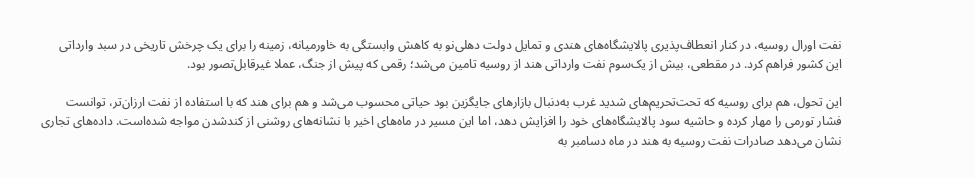نفت اورال روسیه، در کنار انعطاف‌پذیری پالایشگاه‌های هندی و تمایل دولت دهلی‌نو به کاهش وابستگی به خاورمیانه، زمینه را برای یک چرخش تاریخی در سبد وارداتی این کشور فراهم کرد. در مقطعی، بیش از یک‌سوم نفت وارداتی هند از روسیه تامین می‌شد؛ رقمی که پیش از جنگ، عملا غیرقابل‌تصور بود.

این تحول، هم برای روسیه که تحت‌تحریم‌های شدید غرب به‌دنبال بازارهای جایگزین بود حیاتی محسوب می‌شد و هم برای هند که با استفاده از نفت ارزان‌تر، توانست فشار تورمی را مهار کرده و حاشیه سود پالایشگاه‌های خود را افزایش دهد، اما این مسیر در ماه‌های اخیر با نشانه‌های روشنی از کند‌شدن مواجه شده‌است. داده‌های تجاری نشان می‌دهد صادرات نفت روسیه به هند در ماه دسامبر به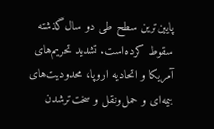پایین‌ترین سطح طی دو سال‌گذشته سقوط کرده‌است. تشدید تحریم‌های آمریکا و اتحادیه اروپا، محدودیت‌های بیمه‌ای و حمل‌ونقل و سخت‌تر‌شدن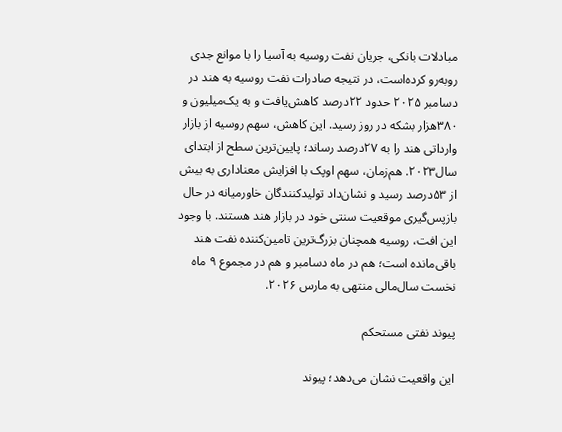مبادلات بانکی، جریان نفت روسیه به آسیا را با موانع جدی روبه‌رو کرده‌است، در نتیجه صادرات نفت روسیه به هند در دسامبر ۲۰۲۵ حدود ۲۲‌درصد کاهش‌یافت و به یک‌‌میلیون و ۳۸۰‌هزار بشکه در روز رسید. این کاهش، سهم روسیه از بازار وارداتی هند را به ۲۷‌درصد رساند؛ پایین‌ترین سطح از ابتدای سال‌۲۰۲۳. هم‌زمان، سهم اوپک با افزایش معناداری به بیش از ۵۳‌درصد رسید ‌و نشان‌داد تولیدکنندگان خاورمیانه در حال بازپس‌گیری موقعیت سنتی خود در بازار هند هستند. با وجود این افت، روسیه همچنان بزرگ‌ترین تامین‌کننده نفت هند باقی‌مانده ‌است؛ هم در ماه دسامبر و هم در مجموع ۹ ماه نخست سال‌مالی منتهی به مارس ۲۰۲۶.

پیوند نفتی مستحکم

این واقعیت نشان می‌دهد؛ پیوند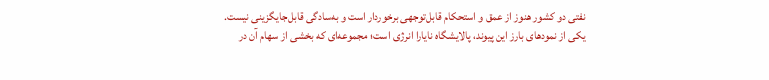نفتی دو کشور هنوز از عمق و استحکام قابل‌توجهی برخوردار است و به‌سادگی قابل‌جایگزینی نیست. یکی از نمودهای بارز این پیوند، پالایشگاه نایارا انرژی است؛ مجموعه‌ای که بخشی از سهام آن در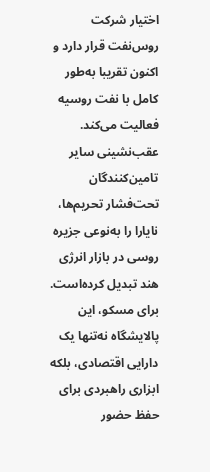اختیار شرکت روس‌نفت قرار دارد و اکنون تقریبا به‌طور کامل با نفت روسیه فعالیت می‌کند. عقب‌نشینی سایر تامین‌کنندگان تحت‌فشار تحریم‌ها، نایارا را به‌نوعی جزیره روسی در بازار انرژی هند تبدیل کرده‌است. برای مسکو، این پالایشگاه نه‌تنها یک دارایی اقتصادی، بلکه ابزاری راهبردی برای حفظ حضور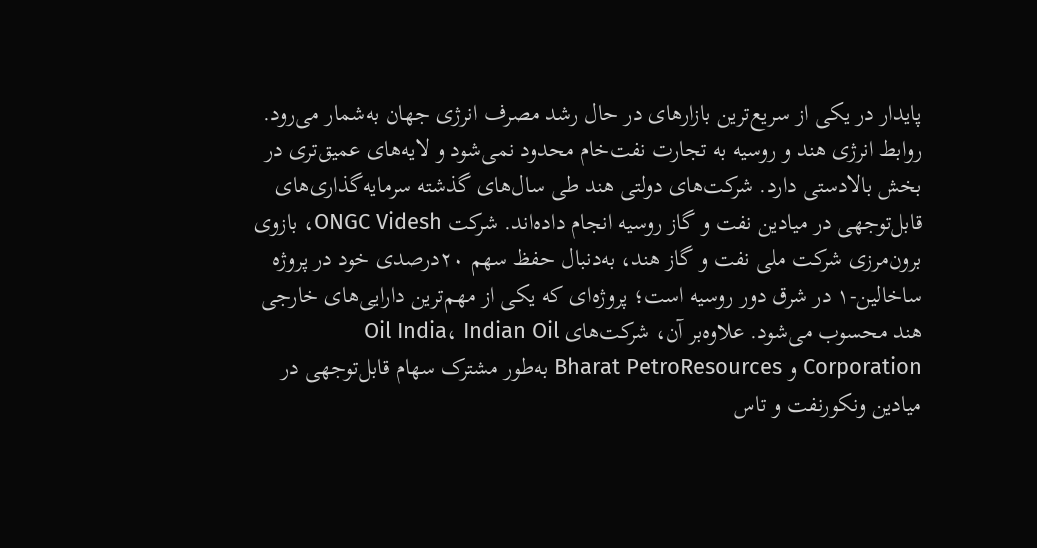پایدار در یکی از سریع‌ترین بازارهای در حال رشد مصرف انرژی جهان به‌شمار می‌رود. روابط انرژی هند و روسیه به تجارت نفت‌خام محدود نمی‌شود و لایه‌های عمیق‌تری در بخش بالادستی دارد. شرکت‌های دولتی هند طی سال‌های گذشته سرمایه‌گذاری‌های قابل‌توجهی در میادین نفت و گاز روسیه انجام داده‌اند. شرکت ONGC Videsh، بازوی برون‌مرزی شرکت ملی نفت و گاز هند، به‌دنبال حفظ سهم ۲۰‌درصدی خود در پروژه ساخالین-۱ در شرق دور روسیه است؛ پروژه‌ای که یکی از مهم‌ترین دارایی‌های خارجی هند محسوب می‌شود. علاوه‌بر آن، شرکت‌های Oil India، Indian Oil Corporation و Bharat PetroResources به‌طور مشترک سهام قابل‌توجهی در میادین ونکور‌نفت و تاس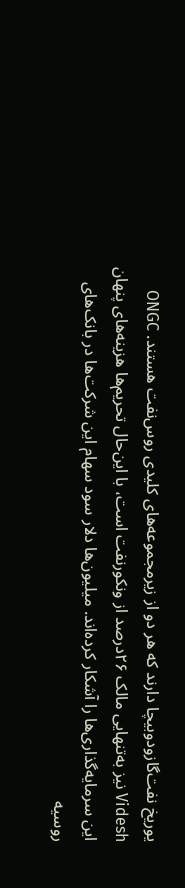یوریخ نفت‌گازودوبیچا دارند که هر دو از زیرمجموعه‌های کلیدی روس‌نفت هستند. ONGC Videsh نیز به‌تنهایی مالک ۲۶‌درصد از ونکور‌نفت است، با این‌حال تحریم‌ها هزینه‌های پنهان این سرمایه‌گذاری‌ها را آشکار کرده‌اند. میلیون‌ها دلار سود سهام این شرکت‌ها در بانک‌های روسیه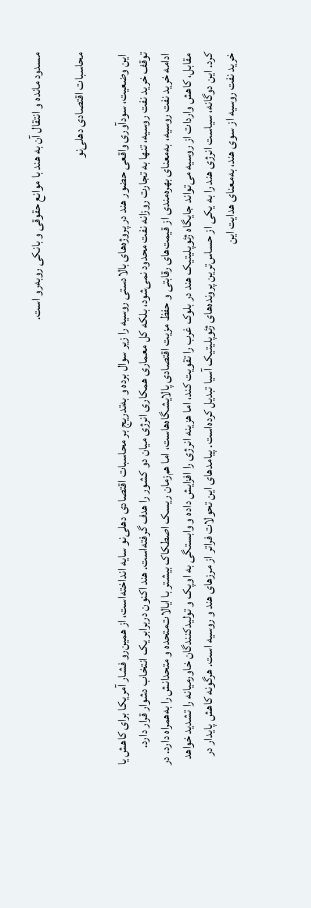مسدود مانده و انتقال آن به هند با موانع حقوقی و بانکی روبه‌رو است.

محاسبات اقتصادی دهلی‌نو

 این وضعیت، سودآوری واقعی حضور هند در پروژه‌های بالادستی روسیه را زیر سوال برده و به‌تدریج بر محاسبات اقتصادی دهلی‌نو سایه انداخته‌است، از همین‌رو فشار آمریکا برای کاهش یا توقف خرید نفت روسیه، تنها به تجارت روزانه نفت محدود نمی‌شود، بلکه کل معماری همکاری انرژی میان دو کشور را هدف گرفته‌است. هند اکنون در‌برابر یک انتخاب دشوار قرار دارد. ادامه خرید نفت روسیه، به‌معنای بهره‌مندی از قیمت‌های رقابتی و حفظ مزیت اقتصادی پالایشگاه‌هاست، اما هم‌زمان ریسک اصطکاک بیشتر با ایالات‌متحده و متحدانش را به‌همراه دارد. در مقابل، کاهش واردات از روسیه می‌تواند جایگاه ژئوپلیتیک هند در بلوک غرب را تقویت کند، اما هزینه انرژی را افزایش داده و وابستگی به اوپک و تولیدکنندگان خاورمیانه را تشدید خواهد کرد. این دوگانه، سیاست انرژی هند را به یکی از حساس‌ترین پرونده‌های ژئوپلیتیک آسیا تبدیل کرده‌است. پیامدهای این تحولات فراتر از مرزهای هند و روسیه است. هرگونه کاهش پایدار در خرید نفت روسیه از سوی هند، به‌معنای هدایت این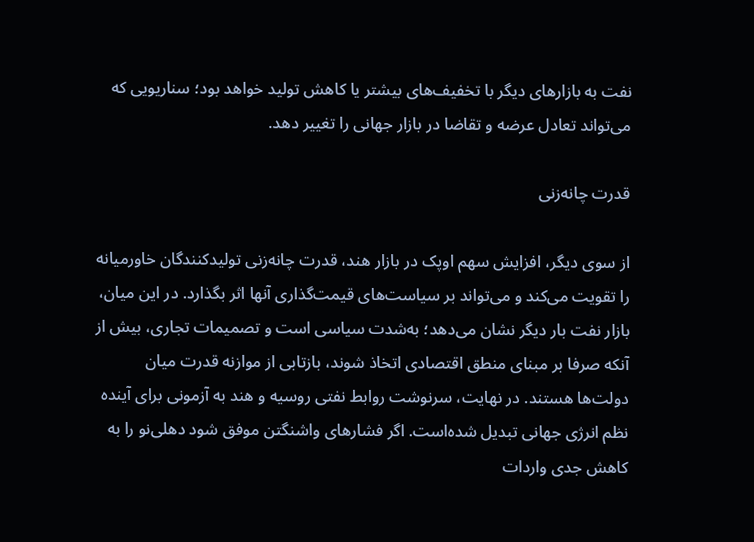نفت به بازارهای دیگر با تخفیف‌های بیشتر یا کاهش تولید خواهد بود؛ سناریویی که می‌تواند تعادل عرضه و تقاضا در بازار جهانی را تغییر دهد.

قدرت چانه‌زنی

از سوی دیگر، افزایش سهم اوپک در بازار هند، قدرت چانه‌زنی تولیدکنندگان خاورمیانه را تقویت می‌کند و می‌تواند بر سیاست‌های قیمت‌گذاری آنها اثر بگذارد. در این میان، بازار نفت ‌بار دیگر نشان می‌دهد؛ به‌شدت سیاسی است و تصمیمات تجاری، بیش از آنکه صرفا بر مبنای منطق اقتصادی اتخاذ شوند، بازتابی از موازنه قدرت میان دولت‌ها هستند. در نهایت، سرنوشت روابط نفتی روسیه و هند به آزمونی برای آینده نظم انرژی جهانی تبدیل شده‌است. اگر فشارهای واشنگتن موفق شود دهلی‌نو را به کاهش جدی واردات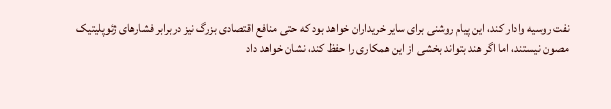نفت روسیه وادار کند، این پیام روشنی برای سایر خریداران خواهد بود که حتی منافع اقتصادی بزرگ نیز در‌برابر فشار‌های ژئوپلیتیک مصون نیستند، اما اگر هند بتواند بخشی از این همکاری را حفظ کند، نشان خواهد داد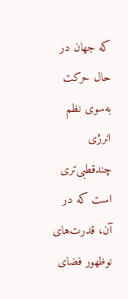که جهان در حال حرکت به‌سوی نظم انرژی چندقطبی‌تری است که در آن، قدرت‌های نوظهور فضای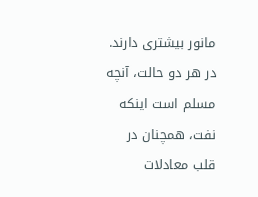مانور بیشتری دارند. در هر دو حالت، آنچه مسلم است اینکه نفت، همچنان در قلب معادلات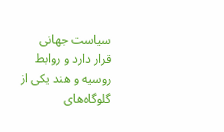سیاست جهانی قرار دارد و روابط روسیه و هند یکی از گلوگاه‌های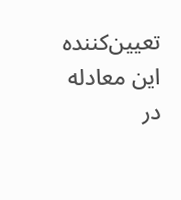تعیین‌کننده این معادله در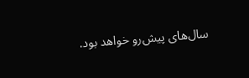سال‌های پیش‌رو خواهد بود.